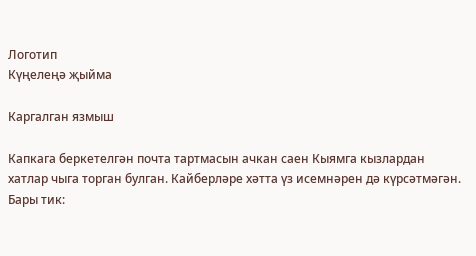Логотип
Күңелеңә җыйма

Каргалган язмыш

Капкага беркетелгән почта тартмасын ачкан саен Кыямга кызлардан хатлар чыга торган булган. Кайберләре хәтта үз исемнәрен дә күрсәтмәгән. Бары тик: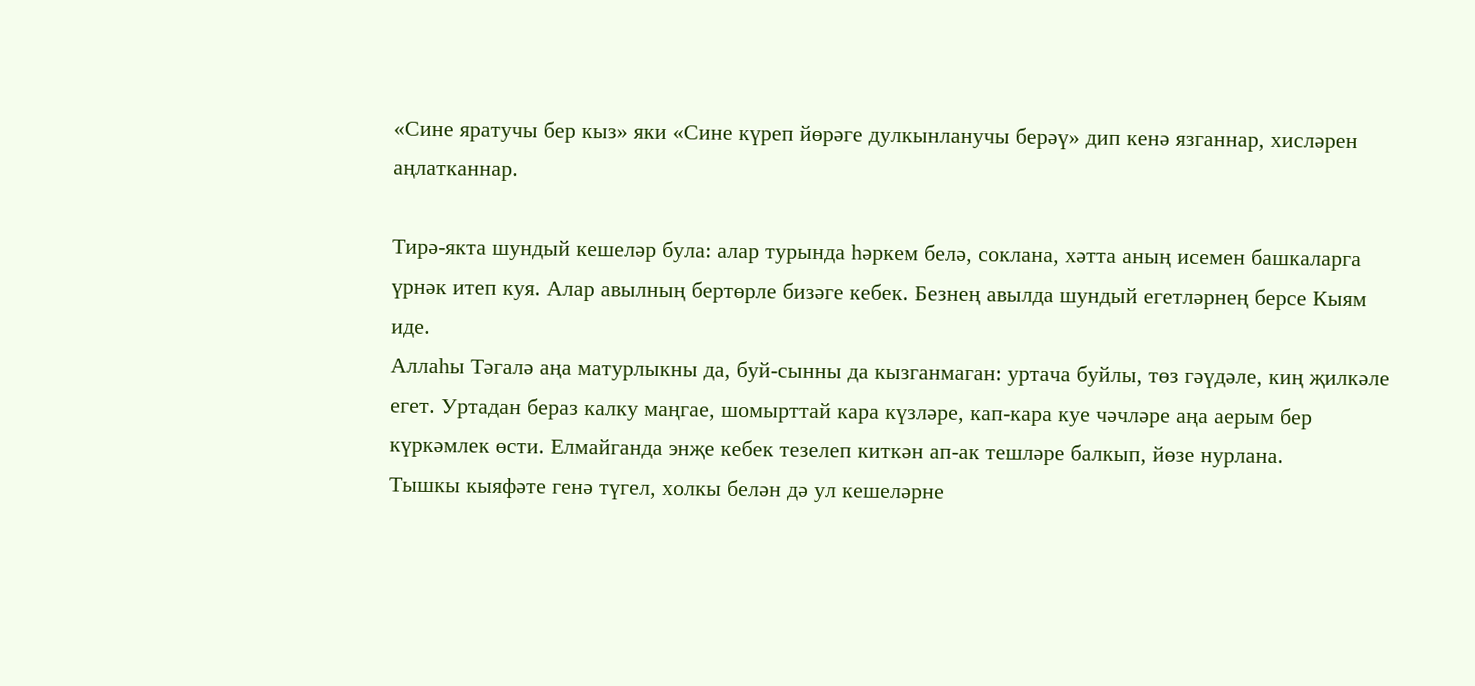«Сине яратучы бер кыз» яки «Сине күреп йөрәге дулкынланучы берәү» дип кенә язганнар, хисләрен аңлатканнар.

Тирә-якта шундый кешеләр була: алар турында һәркем белә, соклана, хәтта аның исемен башкаларга үрнәк итеп куя. Алар авылның бертөрле бизәге кебек. Безнең авылда шундый егетләрнең берсе Кыям иде.
Аллаһы Тәгалә аңа матурлыкны да, буй-сынны да кызганмаган: уртача буйлы, төз гәүдәле, киң җилкәле егет. Уртадан бераз калку маңгае, шомырттай кара күзләре, кап-кара куе чәчләре аңа аерым бер күркәмлек өсти. Елмайганда энҗе кебек тезелеп киткән ап-ак тешләре балкып, йөзе нурлана.
Тышкы кыяфәте генә түгел, холкы белән дә ул кешеләрне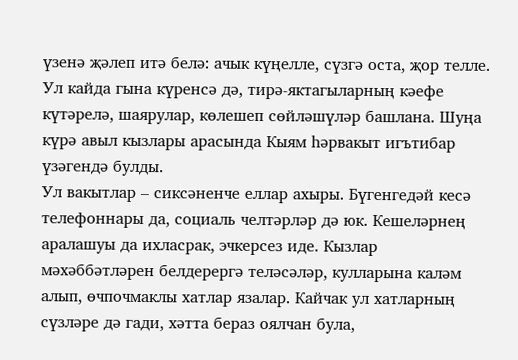үзенә җәлеп итә белә: ачык күңелле, сүзгә оста, җор телле. Ул кайда гына күренсә дә, тирә-яктагыларның кәефе күтәрелә, шаярулар, көлешеп сөйләшүләр башлана. Шуңа күрә авыл кызлары арасында Кыям һәрвакыт игътибар үзәгендә булды.
Ул вакытлар – сиксәненче еллар ахыры. Бүгенгедәй кесә телефоннары да, социаль челтәрләр дә юк. Кешеләрнең аралашуы да ихласрак, эчкерсез иде. Кызлар мәхәббәтләрен белдерергә теләсәләр, кулларына каләм алып, өчпочмаклы хатлар язалар. Кайчак ул хатларның сүзләре дә гади, хәтта бераз оялчан була,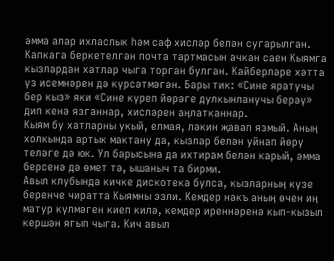әмма алар ихласлык һәм саф хисләр белән сугарылган.
Капкага беркетелгән почта тартмасын ачкан саен Кыямга кызлардан хатлар чыга торган булган. Кайберләре хәтта үз исемнәрен дә күрсәтмәгән. Бары тик: «Сине яратучы бер кыз» яки «Сине күреп йөрәге дулкынланучы берәү» дип кенә язганнар, хисләрен аңлатканнар.
Кыям бу хатларны укый, елмая, ләкин җавап язмый. Аның холкында артык мактану да, кызлар белән уйнап йөрү теләге дә юк. Ул барысына да ихтирам белән карый, әмма берсенә дә өмет тә, ышаныч та бирми.
Авыл клубында кичке дискотека булса, кызларның күзе беренче чиратта Кыямны эзли. Кемдер нәкъ аның өчен иң матур күлмәген киеп килә, кемдер иреннәренә кып-кызыл кершән ягып чыга. Кич авыл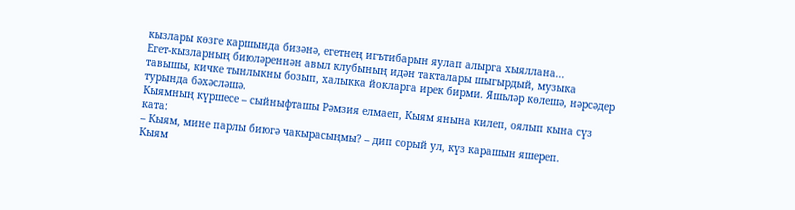кызлары көзге каршында бизәнә, егетнең игътибарын яулап алырга хыяллана...
Егет-кызларның биюләреннән авыл клубының идән такталары шыгырдый, музыка тавышы, кичке тынлыкны бозып, халыкка йокларга ирек бирми. Яшьләр көлешә, нәрсәдер турында бәхәсләшә.
Кыямның күршесе – сыйныфташы Рәмзия елмаеп, Кыям янына килеп, оялып кына сүз ката:
– Кыям, мине парлы биюгә чакырасыңмы? – дип сорый ул, күз карашын яшереп.
Кыям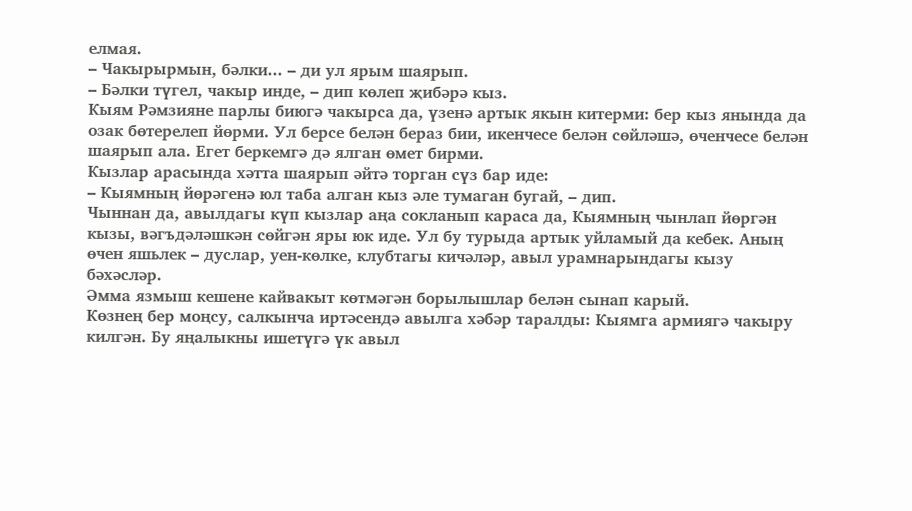елмая.
– Чакырырмын, бәлки... – ди ул ярым шаярып.
– Бәлки түгел, чакыр инде, – дип көлеп җибәрә кыз.
Кыям Рәмзияне парлы биюгә чакырса да, үзенә артык якын китерми: бер кыз янында да озак бөтерелеп йөрми. Ул берсе белән бераз бии, икенчесе белән сөйләшә, өченчесе белән шаярып ала. Егет беркемгә дә ялган өмет бирми.
Кызлар арасында хәтта шаярып әйтә торган сүз бар иде:
– Кыямның йөрәгенә юл таба алган кыз әле тумаган бугай, – дип.
Чыннан да, авылдагы күп кызлар аңа сокланып караса да, Кыямның чынлап йөргән кызы, вәгъдәләшкән сөйгән яры юк иде. Ул бу турыда артык уйламый да кебек. Аның өчен яшьлек – дуслар, уен-көлке, клубтагы кичәләр, авыл урамнарындагы кызу бәхәсләр.
Әмма язмыш кешене кайвакыт көтмәгән борылышлар белән сынап карый.
Көзнең бер моңсу, салкынча иртәсендә авылга хәбәр таралды: Кыямга армиягә чакыру килгән. Бу яңалыкны ишетүгә үк авыл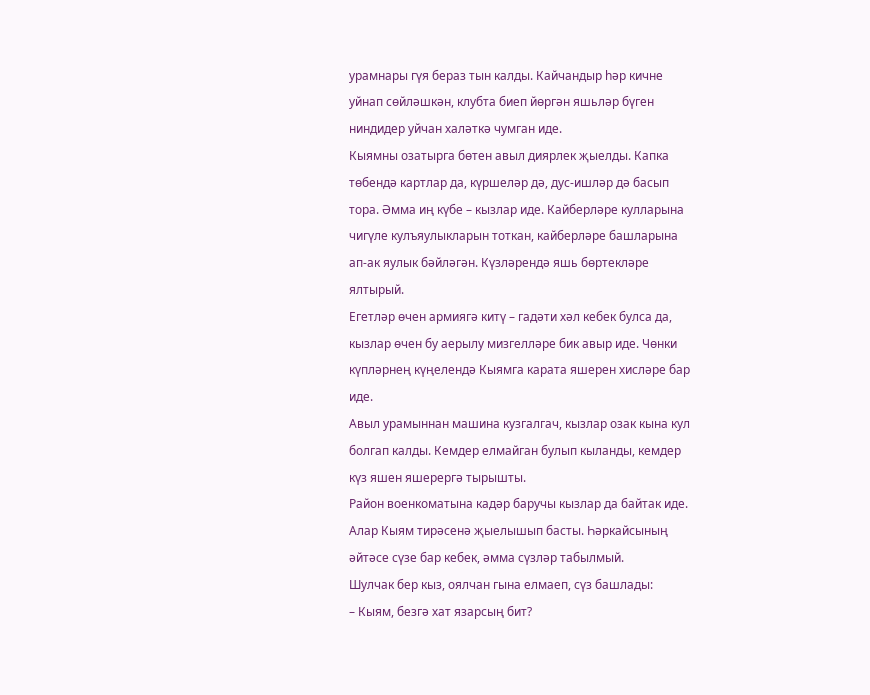урамнары гүя бераз тын калды. Кайчандыр һәр кичне уйнап сөйләшкән, клубта биеп йөргән яшьләр бүген ниндидер уйчан халәткә чумган иде.
Кыямны озатырга бөтен авыл диярлек җыелды. Капка төбендә картлар да, күршеләр дә, дус-ишләр дә басып тора. Әмма иң күбе – кызлар иде. Кайберләре кулларына чигүле кулъяулыкларын тоткан, кайберләре башларына ап-ак яулык бәйләгән. Күзләрендә яшь бөртекләре ялтырый.
Егетләр өчен армиягә китү – гадәти хәл кебек булса да, кызлар өчен бу аерылу мизгелләре бик авыр иде. Чөнки күпләрнең күңелендә Кыямга карата яшерен хисләре бар иде.
Авыл урамыннан машина кузгалгач, кызлар озак кына кул болгап калды. Кемдер елмайган булып кыланды, кемдер күз яшен яшерергә тырышты.
Район военкоматына кадәр баручы кызлар да байтак иде. Алар Кыям тирәсенә җыелышып басты. Һәркайсының әйтәсе сүзе бар кебек, әмма сүзләр табылмый.
Шулчак бер кыз, оялчан гына елмаеп, сүз башлады:
– Кыям, безгә хат язарсың бит?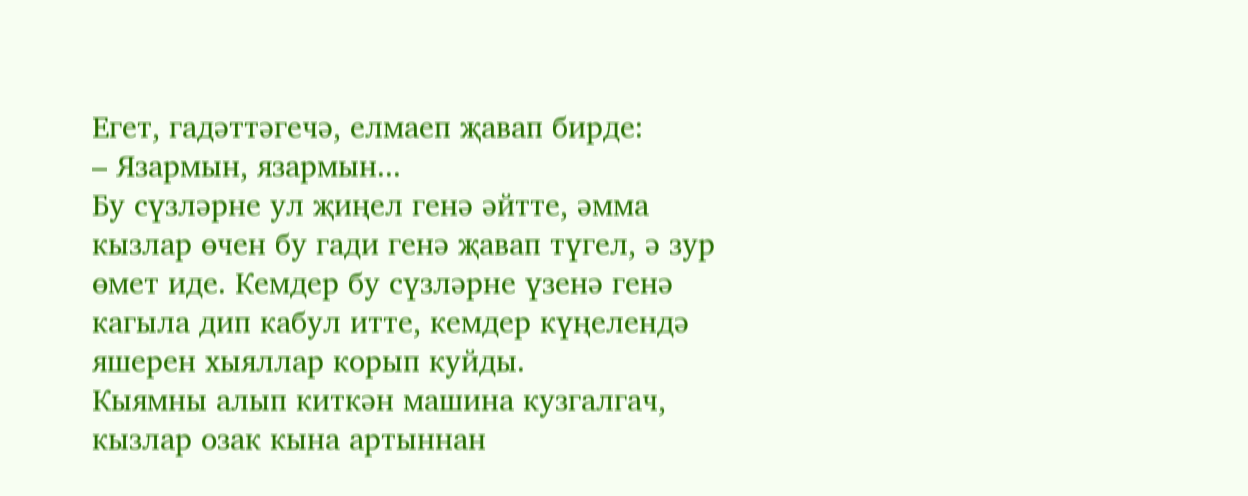Егет, гадәттәгечә, елмаеп җавап бирде:
– Язармын, язармын...
Бу сүзләрне ул җиңел генә әйтте, әмма кызлар өчен бу гади генә җавап түгел, ә зур өмет иде. Кемдер бу сүзләрне үзенә генә кагыла дип кабул итте, кемдер күңелендә яшерен хыяллар корып куйды.
Кыямны алып киткән машина кузгалгач, кызлар озак кына артыннан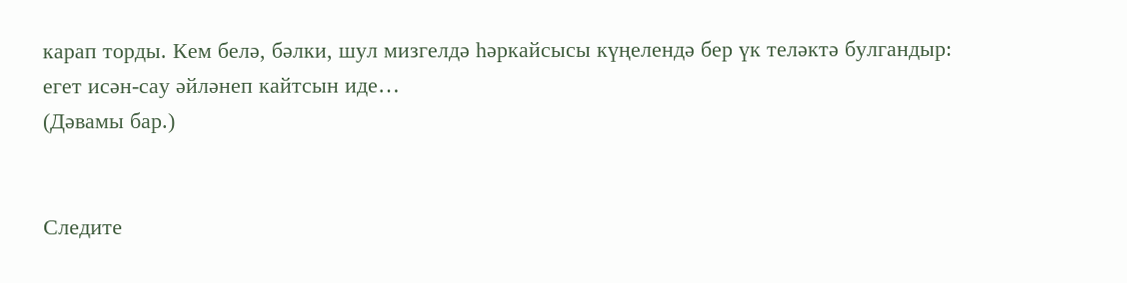карап торды. Кем белә, бәлки, шул мизгелдә һәркайсысы күңелендә бер үк теләктә булгандыр: егет исән-сау әйләнеп кайтсын иде…
(Дәвамы бар.)


Следите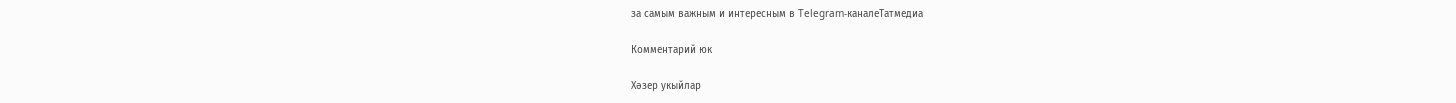за самым важным и интересным в Telegram-каналеТатмедиа

Комментарий юк

Хәзер укыйлар